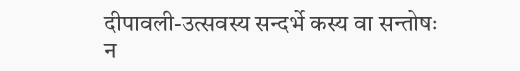दीपावली-उत्सवस्य सन्दर्भे कस्य वा सन्तोषः न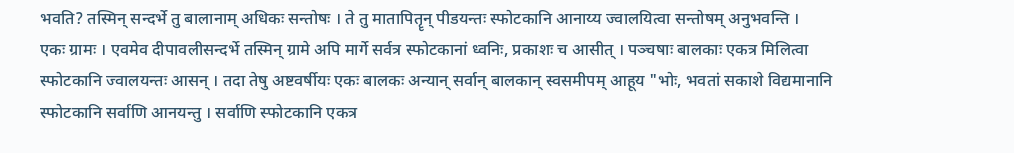भवति? तस्मिन् सन्दर्भे तु बालानाम् अधिकः सन्तोषः । ते तु मातापितॄन् पीडयन्तः स्फोटकानि आनाय्य ज्वालयित्वा सन्तोषम् अनुभवन्ति ।
एकः ग्रामः । एवमेव दीपावलीसन्दर्भे तस्मिन् ग्रामे अपि मार्गे सर्वत्र स्फोटकानां ध्वनिः, प्रकाशः च आसीत् । पञ्चषाः बालकाः एकत्र मिलित्वा स्फोटकानि ज्वालयन्तः आसन् । तदा तेषु अष्टवर्षीयः एकः बालकः अन्यान् सर्वान् बालकान् स्वसमीपम् आहूय "भोः, भवतां सकाशे विद्यमानानि स्फोटकानि सर्वाणि आनयन्तु । सर्वाणि स्फोटकानि एकत्र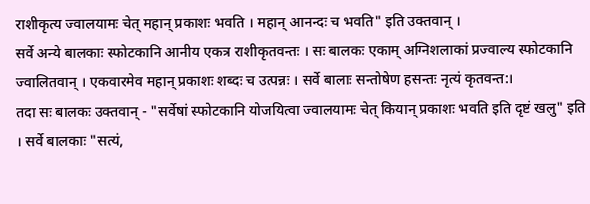राशीकृत्य ज्वालयामः चेत् महान् प्रकाशः भवति । महान् आनन्दः च भवति" इति उक्तवान् ।
सर्वे अन्ये बालकाः स्फोटकानि आनीय एकत्र राशीकृतवन्तः । सः बालकः एकाम् अग्निशलाकां प्रज्वाल्य स्फोटकानि ज्वालितवान् । एकवारमेव महान् प्रकाशः शब्दः च उत्पन्नः । सर्वे बालाः सन्तोषेण हसन्तः नृत्यं कृतवन्त:।
तदा सः बालकः उक्तवान् - "सर्वेषां स्फोटकानि योजयित्वा ज्वालयामः चेत् कियान् प्रकाशः भवति इति दृष्टं खलु" इति । सर्वे बालकाः "सत्यं,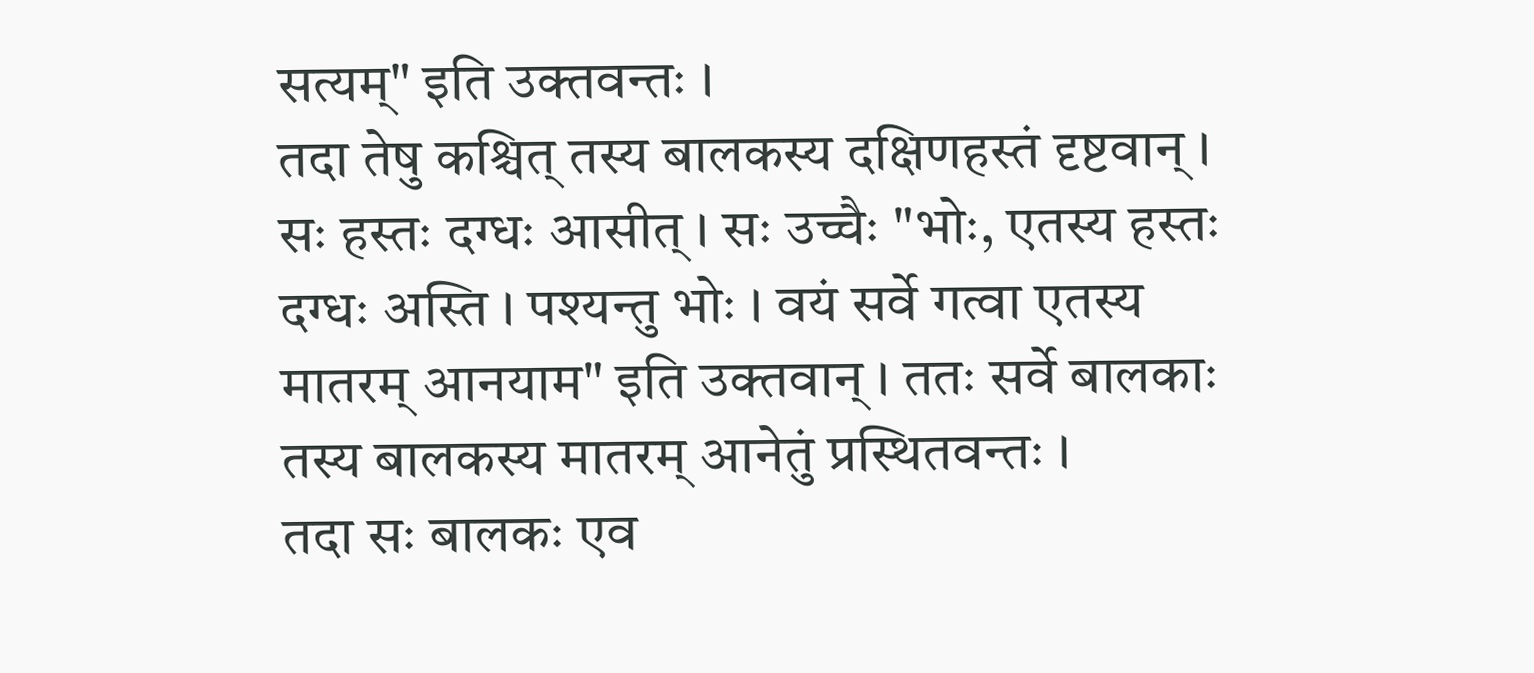सत्यम्" इति उक्तवन्तः ।
तदा तेषु कश्चित् तस्य बालकस्य दक्षिणहस्तं दृष्टवान् । सः हस्तः दग्धः आसीत् । सः उच्चैः "भोः, एतस्य हस्तः दग्धः अस्ति । पश्यन्तु भोः । वयं सर्वे गत्वा एतस्य मातरम् आनयाम" इति उक्तवान् । ततः सर्वे बालकाः तस्य बालकस्य मातरम् आनेतुं प्रस्थितवन्तः ।
तदा सः बालकः एव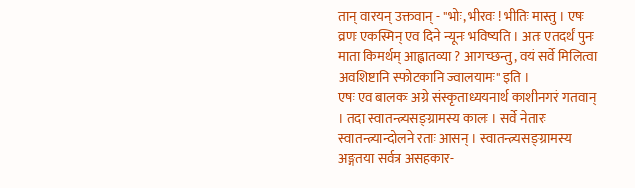तान् वारयन् उक्तवान् - "भोः, भीरवः ! भीतिः मास्तु । एषः व्रणः एकस्मिन् एव दिने न्यूनः भविष्यति । अतः एतदर्थं पुनः माता किमर्थम् आह्वातव्या ? आगच्छन्तु, वयं सर्वे मिलित्वा अवशिष्टानि स्फोटकानि ज्वालयामः" इति ।
एषः एव बालकः अग्रे संस्कृताध्ययनार्थ काशीनगरं गतवान् । तदा स्वातन्त्र्यसङ्ग्रामस्य कालः । सर्वे नेतारः स्वातन्त्र्यान्दोलने रताः आसन् । स्वातन्त्र्यसङ्ग्रामस्य अङ्गतया सर्वत्र असहकार-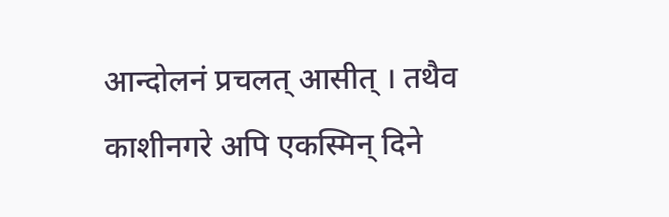आन्दोलनं प्रचलत् आसीत् । तथैव काशीनगरे अपि एकस्मिन् दिने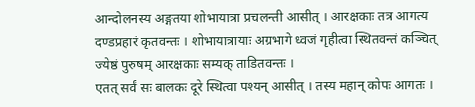आन्दोलनस्य अङ्गतया शोभायात्रा प्रचलन्ती आसीत् । आरक्षकाः तत्र आगत्य दण्डप्रहारं कृतवन्तः । शोभायात्रायाः अग्रभागे ध्वजं गृहीत्वा स्थितवन्तं कञ्चित् ज्येष्ठं पुरुषम् आरक्षकाः सम्यक् ताडितवन्तः ।
एतत् सर्वं सः बालकः दूरे स्थित्वा पश्यन् आसीत् । तस्य महान् कोपः आगतः ।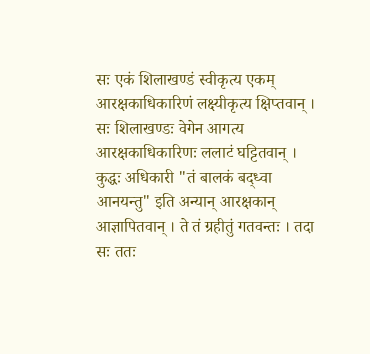सः एकं शिलाखण्डं स्वीकृत्य एकम् आरक्षकाधिकारिणं लक्ष्यीकृत्य क्षिप्तवान् । सः शिलाखण्डः वेगेन आगत्य आरक्षकाधिकारिणः ललाटं घट्टितवान् । कुद्धः अधिकारी "तं बालकं बद्ध्वा आनयन्तु" इति अन्यान् आरक्षकान् आज्ञापितवान् । ते तं ग्रहीतुं गतवन्तः । तदा सः ततः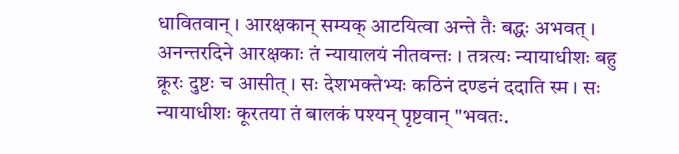धावितवान् । आरक्षकान् सम्यक् आटयित्वा अन्ते तैः बद्धः अभवत् ।
अनन्तरदिने आरक्षकाः तं न्यायालयं नीतवन्तः । तत्रत्यः न्यायाधीशः बहु क्रूरः दुष्टः च आसीत् । सः देशभक्तेभ्यः कठिनं दण्डनं ददाति स्म । सः न्यायाधीशः कूरतया तं बालकं पश्यन् पृष्टवान् "भवतः.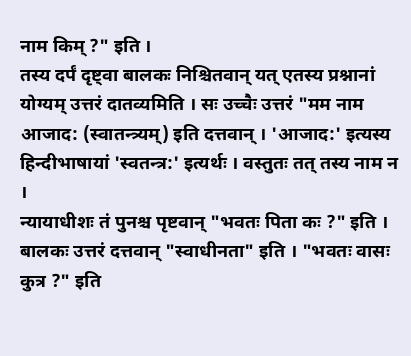नाम किम् ?" इति ।
तस्य दर्पं दृष्ट्वा बालकः निश्चितवान् यत् एतस्य प्रश्नानां योग्यम् उत्तरं दातव्यमिति । सः उच्चैः उत्तरं "मम नाम आजाद: (स्वातन्त्र्यम्) इति दत्तवान् । 'आजाद:' इत्यस्य हिन्दीभाषायां 'स्वतन्त्र:' इत्यर्थः । वस्तुतः तत् तस्य नाम न ।
न्यायाधीशः तं पुनश्च पृष्टवान् "भवतः पिता कः ?" इति । बालकः उत्तरं दत्तवान् "स्वाधीनता" इति । "भवतः वासः कुत्र ?" इति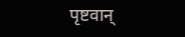पृष्टवान्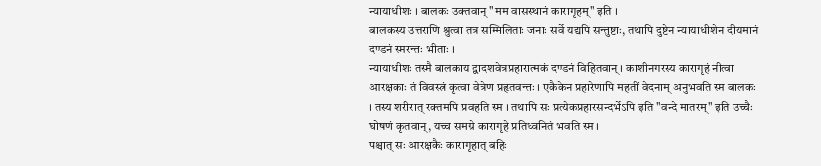न्यायाधीशः । बालकः उक्तवान् "मम वासस्थानं कारागृहम्" इति ।
बालकस्य उत्तराणि श्रुत्वा तत्र सम्मिलिताः जनाः सर्वे यद्यपि सन्तुष्टाः, तथापि दुष्टेन न्यायाधीशेन दीयमानं दण्डनं स्मरन्तः भीताः ।
न्यायाधीशः तस्मै बालकाय द्वादशवेत्रप्रहारात्मकं दण्डनं विहितवान् । काशीनगरस्य कारागृहं नीत्वा आरक्षकाः तं विवस्त्रं कृत्वा वेत्रेण प्रहृतवन्तः । एकैकेन प्रहारेणापि महतीं वेदनाम् अनुभवति स्म बालकः । तस्य शरीरात् रक्तमपि प्रवहति स्म । तथापि सः प्रत्येकप्रहारसन्दर्भेऽपि इति "वन्दे मातरम्" इति उच्चैः घोषणं कृतवान्, यच्च समग्रे कारागृहे प्रतिध्वनितं भवति स्म ।
पश्चात् सः आरक्षकैः कारागृहात् बहिः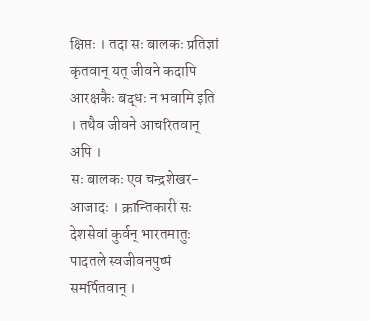क्षिप्तः । तदा सः बालकः प्रतिज्ञां कृतवान् यत् जीवने कदापि आरक्षकैः बद्धः न भवामि इति । तथैव जीवने आचरितवान् अपि ।
सः बालकः एव चन्द्रशेखर-आजादः । क्रान्तिकारी सः देशसेवां कुर्वन् भारतमातुः पादतले स्वजीवनपुष्पं समर्पितवान् ।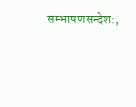सम्भाषणसन्देश:,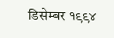डिसेम्बर १९९४